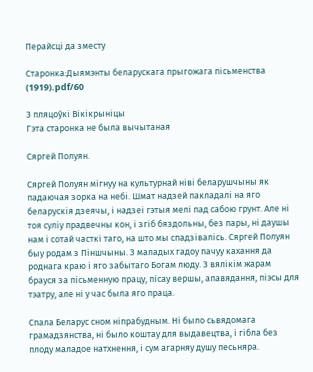Перайсці да зместу

Старонка:Дыямэнты беларускага прыгожага пісьменства (1919).pdf/60

З пляцоўкі Вікікрыніцы
Гэта старонка не была вычытаная

Сяргей Полуян.

Сяргей Полуян мігнуу на культурнай ніві беларушчыны як падаючая зорка на небі. Шмат надзей пакладалі на яго беларускія дзеячы, і надзеі гэтыя мелі пад сабою грунт. Але ні тоя суліу прадвечны кон, і згіб бяздольны, без пары, ні даушы нам і сотай часткі таго, на што мы спадзівалісь. Сяргей Полуян быу родам з Піншчыны. З маладых гадоу пачуу кахання да роднага краю і яго забытаго Богам люду. З вялікім жарам брауся за пісьменную працу, пісау вершы, апавядання, піэсы для тэатру, але ні у час была яго праца.

Спала Беларус сном ніпрабудным. Ні было сьвядомага грамадзянства, ні было коштау для выдавецтва, і гібла без плоду маладое натхнення, і сум агарняу душу песьняра.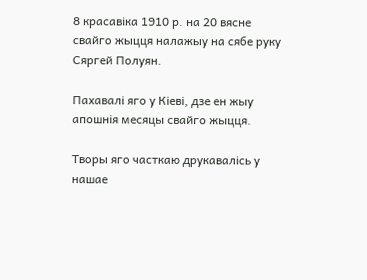8 красавіка 1910 р. на 20 вясне свайго жыцця налажыу на сябе руку Сяргей Полуян.

Пахавалі яго у Кіеві, дзе ен жыу апошнія месяцы свайго жыцця.

Творы яго часткаю друкавалісь у нашае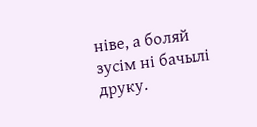ніве, а боляй зусім ні бачылі друку.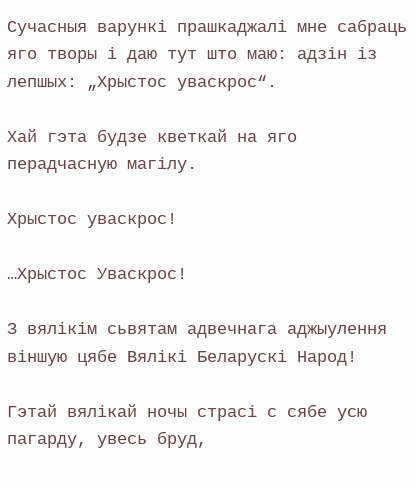Сучасныя варункі прашкаджалі мне сабраць яго творы і даю тут што маю: адзін із лепшых: „Хрыстос уваскрос“.

Хай гэта будзе кветкай на яго перадчасную магілу.

Хрыстос уваскрос!

…Хрыстос Уваскрос!

З вялікім сьвятам адвечнага аджыулення віншую цябе Вялікі Беларускі Народ!

Гэтай вялікай ночы страсі с сябе усю пагарду, увесь бруд,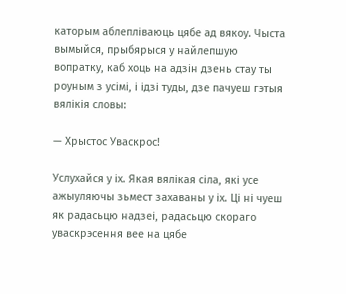каторым аблепліваюць цябе ад вякоу. Чыста вымыйся, прыбярыся у найлепшую вопратку, каб хоць на адзін дзень стау ты роуным з усімі, і ідзі туды, дзе пачуеш гэтыя вялікія словы:

— Хрыстос Уваскрос!

Услухайся у іх. Якая вялікая сіла, які усе ажыуляючы зьмест захаваны у іх. Ці ні чуеш як радасьцю надзеі, радасьцю скораго уваскрэсення вее на цябе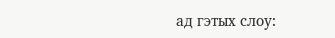ад гэтых слоу: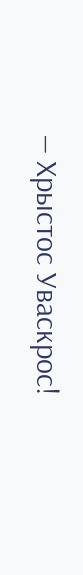— Хрыстос Уваскрос!